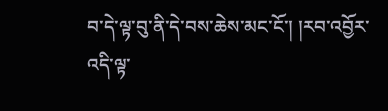བ་དེ་ལྟ་བུ་ནི་དེ་བས་ཆེས་མང་ངོ་། །རབ་འབྱོར་འདི་ལྟ་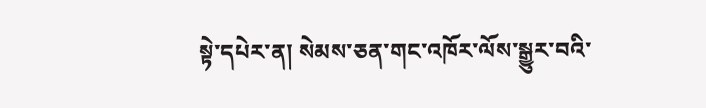སྟེ་དཔེར་ན། སེམས་ཅན་གང་འཁོར་ལོས་སྒྱུར་བའི་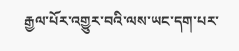རྒྱལ་པོར་འགྱུར་བའི་ལས་ཡང་དག་པར་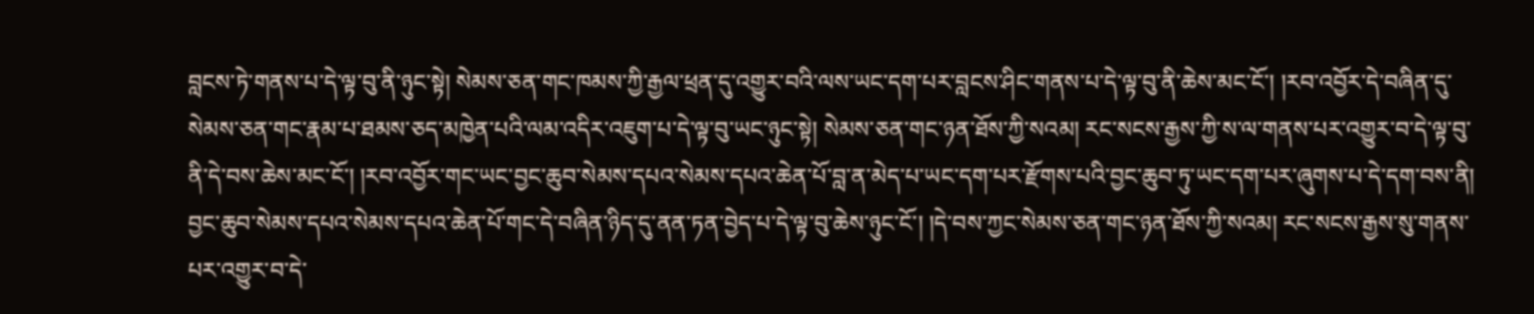བླངས་ཏེ་གནས་པ་དེ་ལྟ་བུ་ནི་ཉུང་སྟེ། སེམས་ཅན་གང་ཁམས་ཀྱི་རྒྱལ་ཕྲན་དུ་འགྱུར་བའི་ལས་ཡང་དག་པར་བླངས་ཤིང་གནས་པ་དེ་ལྟ་བུ་ནི་ཆེས་མང་ངོ་། །རབ་འབྱོར་དེ་བཞིན་དུ་སེམས་ཅན་གང་རྣམ་པ་ཐམས་ཅད་མཁྱེན་པའི་ལམ་འདིར་འཇུག་པ་དེ་ལྟ་བུ་ཡང་ཉུང་སྟེ། སེམས་ཅན་གང་ཉན་ཐོས་ཀྱི་སའམ། རང་སངས་རྒྱས་ཀྱི་ས་ལ་གནས་པར་འགྱུར་བ་དེ་ལྟ་བུ་ནི་དེ་བས་ཆེས་མང་ངོ་། །རབ་འབྱོར་གང་ཡང་བྱང་ཆུབ་སེམས་དཔའ་སེམས་དཔའ་ཆེན་པོ་བླ་ན་མེད་པ་ཡང་དག་པར་རྫོགས་པའི་བྱང་ཆུབ་ཏུ་ཡང་དག་པར་ཞུགས་པ་དེ་དག་བས་ནི། བྱང་ཆུབ་སེམས་དཔའ་སེམས་དཔའ་ཆེན་པོ་གང་དེ་བཞིན་ཉིད་དུ་ནན་ཏན་བྱེད་པ་དེ་ལྟ་བུ་ཆེས་ཉུང་ངོ་། །དེ་བས་ཀྱང་སེམས་ཅན་གང་ཉན་ཐོས་ཀྱི་སའམ། རང་སངས་རྒྱས་སུ་གནས་པར་འགྱུར་བ་དེ་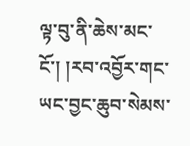ལྟ་བུ་ནི་ཆེས་མང་ངོ་། །རབ་འབྱོར་གང་ཡང་བྱང་ཆུབ་སེམས་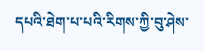དཔའི་ཐེག་པ་པའི་རིགས་ཀྱི་བུ་ཤེས་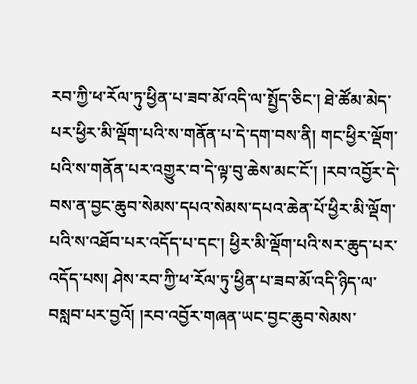རབ་ཀྱི་ཕ་རོལ་ཏུ་ཕྱིན་པ་ཟབ་མོ་འདི་ལ་སྤྱོད་ཅིང་། ཐེ་ཚོམ་མེད་པར་ཕྱིར་མི་ལྡོག་པའི་ས་གནོན་པ་དེ་དག་བས་ནི། གང་ཕྱིར་ལྡོག་པའི་ས་གནོན་པར་འགྱུར་བ་དེ་ལྟ་བུ་ཆེས་མང་ངོ་། །རབ་འབྱོར་དེ་བས་ན་བྱང་ཆུབ་སེམས་དཔའ་སེམས་དཔའ་ཆེན་པོ་ཕྱིར་མི་ལྡོག་པའི་ས་འཐོབ་པར་འདོད་པ་དང་། ཕྱིར་མི་ལྡོག་པའི་སར་ཆུད་པར་འདོད་པས། ཤེས་རབ་ཀྱི་ཕ་རོལ་ཏུ་ཕྱིན་པ་ཟབ་མོ་འདི་ཉིད་ལ་བསླབ་པར་བྱའོ། །རབ་འབྱོར་གཞན་ཡང་བྱང་ཆུབ་སེམས་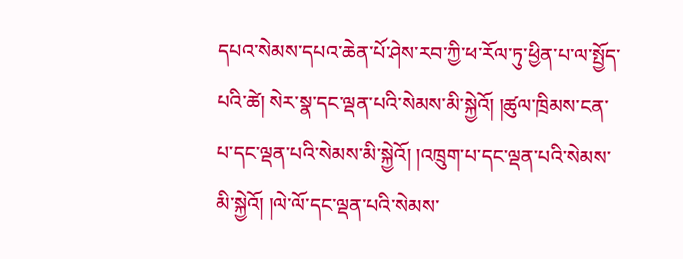དཔའ་སེམས་དཔའ་ཆེན་པོ་ཤེས་རབ་ཀྱི་ཕ་རོལ་ཏུ་ཕྱིན་པ་ལ་སྤྱོད་པའི་ཚེ། སེར་སྣ་དང་ལྡན་པའི་སེམས་མི་སྐྱེའོ། །ཚུལ་ཁྲིམས་ངན་པ་དང་ལྡན་པའི་སེམས་མི་སྐྱེའོ། །འཁྲུག་པ་དང་ལྡན་པའི་སེམས་མི་སྐྱེའོ། །ལེ་ལོ་དང་ལྡན་པའི་སེམས་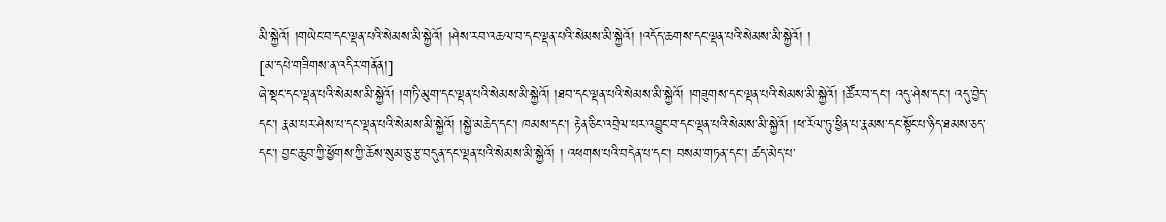མི་སྐྱེའོ། །གཡེང་བ་དང་ལྡན་པའི་སེམས་མི་སྐྱེའོ། །ཤེས་རབ་འཆལ་བ་དང་ལྡན་པའི་སེམས་མི་སྐྱེའོ། །འདོད་ཆགས་དང་ལྡན་པའི་སེམས་མི་སྐྱེའོ། །
[མ་དཔེ་གཟིགས་ན་འདིར་གནོན།]
ཞེ་སྡང་དང་ལྡན་པའི་སེམས་མི་སྐྱེའོ། །གཏི་མུག་དང་ལྡན་པའི་སེམས་མི་སྐྱེའོ། །ཐབ་དང་ལྡན་པའི་སེམས་མི་སྐྱེའོ། །གཟུགས་དང་ལྡན་པའི་སེམས་མི་སྐྱེའོ། །ཚོར་བ་དང་། འདུ་ཤེས་དང་། འདུ་བྱེད་དང་། རྣམ་པར་ཤེས་པ་དང་ལྡན་པའི་སེམས་མི་སྐྱེའོ། །སྐྱེ་མཆེད་དང་། ཁམས་དང་། རྟེན་ཅིང་འབྲེལ་པར་འབྱུང་བ་དང་ལྡན་པའི་སེམས་མི་སྐྱེའོ། །ཕ་རོལ་ཏུ་ཕྱིན་པ་རྣམས་དང་སྟོང་པ་ཉིད་ཐམས་ཅད་དང་། བྱང་ཆུབ་ཀྱི་ཕྱོགས་ཀྱི་ཆོས་སུམ་ཅུ་རྩ་བདུན་དང་ལྡན་པའི་སེམས་མི་སྐྱེའོ། ། འཕགས་པའི་བདེན་པ་དང་། བསམ་གཏན་དང་། ཚད་མེད་པ་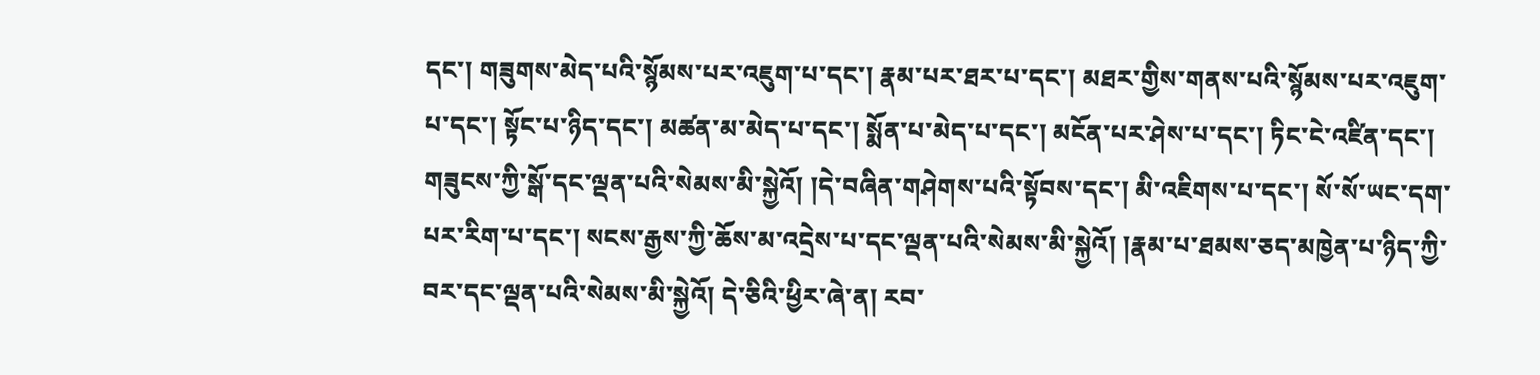དང་། གཟུགས་མེད་པའི་སྙོམས་པར་འཇུག་པ་དང་། རྣམ་པར་ཐར་པ་དང་། མཐར་གྱིས་གནས་པའི་སྙོམས་པར་འཇུག་པ་དང་། སྟོང་པ་ཉིད་དང་། མཚན་མ་མེད་པ་དང་། སྨོན་པ་མེད་པ་དང་། མངོན་པར་ཤེས་པ་དང་། ཏིང་ངེ་འཛིན་དང་། གཟུངས་ཀྱི་སྒོ་དང་ལྡན་པའི་སེམས་མི་སྐྱེའོ། །དེ་བཞིན་གཤེགས་པའི་སྟོབས་དང་། མི་འཇིགས་པ་དང་། སོ་སོ་ཡང་དག་པར་རིག་པ་དང་། སངས་རྒྱས་ཀྱི་ཆོས་མ་འདྲེས་པ་དང་ལྡན་པའི་སེམས་མི་སྐྱེའོ། །རྣམ་པ་ཐམས་ཅད་མཁྱེན་པ་ཉིད་ཀྱི་བར་དང་ལྡན་པའི་སེམས་མི་སྐྱེའོ། དེ་ཅིའི་ཕྱིར་ཞེ་ན། རབ་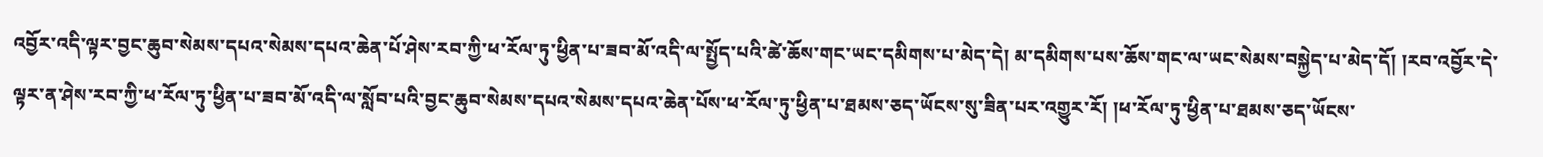འབྱོར་འདི་ལྟར་བྱང་ཆུབ་སེམས་དཔའ་སེམས་དཔའ་ཆེན་པོ་ཤེས་རབ་ཀྱི་ཕ་རོལ་ཏུ་ཕྱིན་པ་ཟབ་མོ་འདི་ལ་སྤྱོད་པའི་ཚེ་ཆོས་གང་ཡང་དམིགས་པ་མེད་དེ། མ་དམིགས་པས་ཆོས་གང་ལ་ཡང་སེམས་བསྐྱེད་པ་མེད་དོ། །རབ་འབྱོར་དེ་ལྟར་ན་ཤེས་རབ་ཀྱི་ཕ་རོལ་ཏུ་ཕྱིན་པ་ཟབ་མོ་འདི་ལ་སློབ་པའི་བྱང་ཆུབ་སེམས་དཔའ་སེམས་དཔའ་ཆེན་པོས་ཕ་རོལ་ཏུ་ཕྱིན་པ་ཐམས་ཅད་ཡོངས་སུ་ཟིན་པར་འགྱུར་རོ། །ཕ་རོལ་ཏུ་ཕྱིན་པ་ཐམས་ཅད་ཡོངས་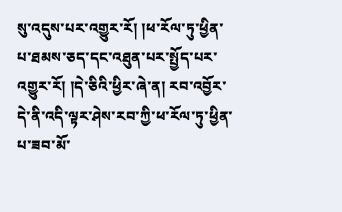སུ་འདུས་པར་འགྱུར་རོ། །ཕ་རོལ་ཏུ་ཕྱིན་པ་ཐམས་ཅད་དང་འཐུན་པར་སྤྱོད་པར་འགྱུར་རོ། །དེ་ཅིའི་ཕྱིར་ཞེ་ན། རབ་འབྱོར་དེ་ནི་འདི་ལྟར་ཤེས་རབ་ཀྱི་ཕ་རོལ་ཏུ་ཕྱིན་པ་ཟབ་མོ་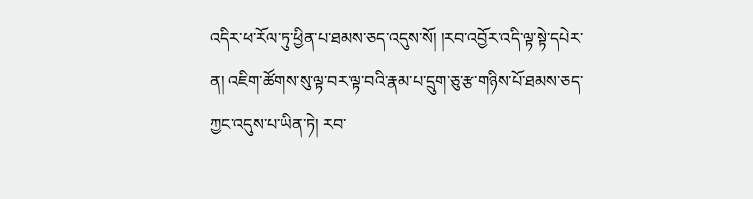འདིར་ཕ་རོལ་ཏུ་ཕྱིན་པ་ཐམས་ཅད་འདུས་སོ། །རབ་འབྱོར་འདི་ལྟ་སྟེ་དཔེར་ན། འཇིག་ཚོགས་སུ་ལྟ་བར་ལྟ་བའི་རྣམ་པ་དྲུག་ཅུ་རྩ་གཉིས་པོ་ཐམས་ཅད་ཀྱང་འདུས་པ་ཡིན་ཏེ། རབ་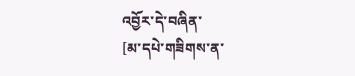འབྱོར་དེ་བཞིན་
[མ་དཔེ་གཟིགས་ན་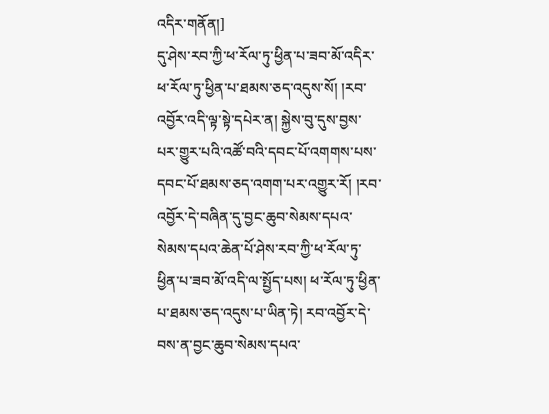འདིར་གནོན།]
དུ་ཤེས་རབ་ཀྱི་ཕ་རོལ་ཏུ་ཕྱིན་པ་ཟབ་མོ་འདིར་ཕ་རོལ་ཏུ་ཕྱིན་པ་ཐམས་ཅད་འདུས་སོ། །རབ་འབྱོར་འདི་ལྟ་སྟེ་དཔེར་ན། སྐྱེས་བུ་དུས་བྱས་པར་གྱུར་པའི་འཚོ་བའི་དབང་པོ་འགགས་པས་དབང་པོ་ཐམས་ཅད་འགག་པར་འགྱུར་རོ། །རབ་འབྱོར་དེ་བཞིན་དུ་བྱང་ཆུབ་སེམས་དཔའ་སེམས་དཔའ་ཆེན་པོ་ཤེས་རབ་ཀྱི་ཕ་རོལ་ཏུ་ཕྱིན་པ་ཟབ་མོ་འདི་ལ་སྤྱོད་པས། ཕ་རོལ་ཏུ་ཕྱིན་པ་ཐམས་ཅད་འདུས་པ་ཡིན་ཏེ། རབ་འབྱོར་དེ་བས་ན་བྱང་ཆུབ་སེམས་དཔའ་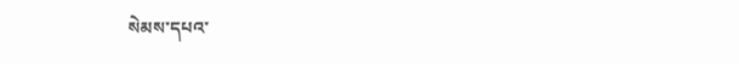སེམས་དཔའ་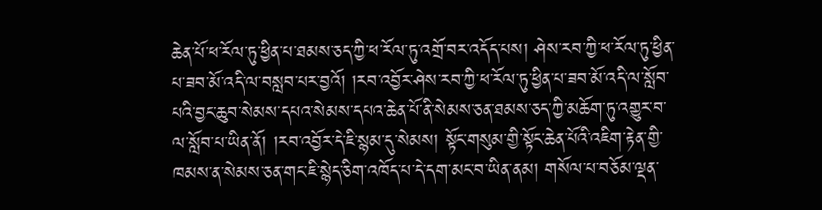ཆེན་པོ་ཕ་རོལ་ཏུ་ཕྱིན་པ་ཐམས་ཅད་ཀྱི་ཕ་རོལ་ཏུ་འགྲོ་བར་འདོད་པས། ཤེས་རབ་ཀྱི་ཕ་རོལ་ཏུ་ཕྱིན་པ་ཟབ་མོ་འདི་ལ་བསླབ་པར་བྱའོ། །རབ་འབྱོར་ཤེས་རབ་ཀྱི་ཕ་རོལ་ཏུ་ཕྱིན་པ་ཟབ་མོ་འདི་ལ་སློབ་པའི་བྱང་ཆུབ་སེམས་དཔའ་སེམས་དཔའ་ཆེན་པོ་ནི་སེམས་ཅན་ཐམས་ཅད་ཀྱི་མཆོག་ཏུ་འགྱུར་བ་ལ་སློབ་པ་ཡིན་ནོ། །རབ་འབྱོར་དེ་ཇི་སྙམ་དུ་སེམས། སྟོང་གསུམ་གྱི་སྟོང་ཆེན་པོའི་འཇིག་རྟེན་གྱི་ཁམས་ན་སེམས་ཅན་གང་ཇི་སྙེད་ཅིག་འཁོད་པ་དེ་དག་མང་བ་ཡིན་ནམ། གསོལ་པ་བཅོམ་ལྡན་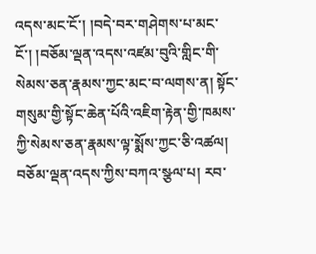འདས་མང་ངོ་། །བདེ་བར་གཤེགས་པ་མང་ངོ་། །བཅོམ་ལྡན་འདས་འཛམ་བུའི་གླིང་གི་སེམས་ཅན་རྣམས་ཀྱང་མང་བ་ལགས་ན། སྟོང་གསུམ་གྱི་སྟོང་ཆེན་པོའི་འཇིག་རྟེན་གྱི་ཁམས་ཀྱི་སེམས་ཅན་རྣམས་ལྟ་སྨོས་ཀྱང་ཅི་འཚལ། བཅོམ་ལྡན་འདས་ཀྱིས་བཀའ་སྩལ་པ། རབ་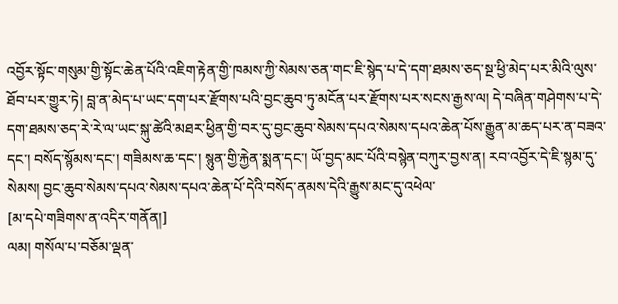འབྱོར་སྟོང་གསུམ་གྱི་སྟོང་ཆེན་པོའི་འཇིག་རྟེན་གྱི་ཁམས་ཀྱི་སེམས་ཅན་གང་ཇི་སྙེད་པ་དེ་དག་ཐམས་ཅད་སྔ་ཕྱི་མེད་པར་མིའི་ལུས་ཐོབ་པར་གྱུར་ཏེ། བླ་ན་མེད་པ་ཡང་དག་པར་རྫོགས་པའི་བྱང་ཆུབ་ཏུ་མངོན་པར་རྫོགས་པར་སངས་རྒྱས་ལ། དེ་བཞིན་གཤེགས་པ་དེ་དག་ཐམས་ཅད་རེ་རེ་ལ་ཡང་སྐུ་ཚེའི་མཐར་ཕྱིན་གྱི་བར་དུ་བྱང་ཆུབ་སེམས་དཔའ་སེམས་དཔའ་ཆེན་པོས་རྒྱུན་མ་ཆད་པར་ན་བཟའ་དང་། བསོད་སྙོམས་དང་། གཟིམས་ཆ་དང་། སྙུན་གྱི་རྐྱེན་སྨན་དང་། ཡོ་བྱད་མང་པོའི་བསྙེན་བཀུར་བྱས་ན། རབ་འབྱོར་དེ་ཇི་སྙམ་དུ་སེམས། བྱང་ཆུབ་སེམས་དཔའ་སེམས་དཔའ་ཆེན་པོ་དེའི་བསོད་ནམས་དེའི་རྒྱུས་མང་དུ་འཕེལ་
[མ་དཔེ་གཟིགས་ན་འདིར་གནོན།]
ལམ། གསོལ་པ་བཅོམ་ལྡན་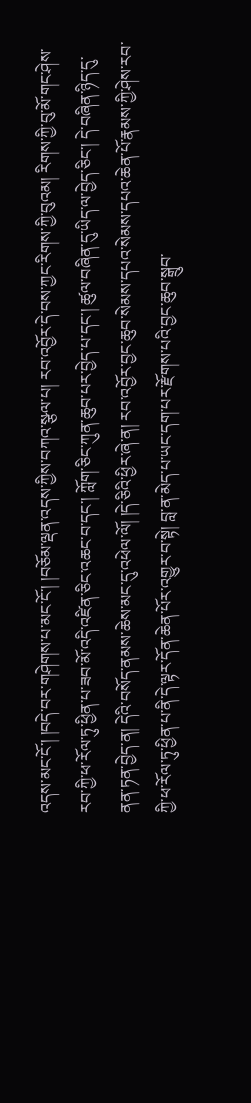འདས་མང་ངོ་། །བདེ་བར་གཤེགས་པ་མང་ངོ་། །བཅོམ་ལྡན་འདས་ཀྱིས་བཀའ་སྩལ་པ། རབ་འབྱོར་དེ་བས་ཀྱང་རིགས་ཀྱི་བུའམ། རིགས་ཀྱི་བུ་མོ་གང་ཤེས་རབ་ཀྱི་ཕ་རོལ་ཏུ་ཕྱིན་པ་ཟབ་མོ་འདི་འཛིན་ཅིང་འཆང་བ་དང་། ཀློག་ཅིང་ཀུན་ཆུབ་པར་བྱེད་པ་དང་། ཚུལ་བཞིན་དུ་ཡིད་ལ་བྱེད་ཅིང་། དེ་བཞིན་ཉིད་དུ་ནན་ཏན་བྱེད་ན། དེའི་བསོད་ནམས་ཆེས་མང་དུ་འཕེལ་ལོ། །དེ་ཅིའི་ཕྱིར་ཞེ་ན། རབ་འབྱོར་བྱང་ཆུབ་སེམས་དཔའ་སེམས་དཔའ་ཆེན་པོ་རྣམས་ཀྱི་ཤེས་རབ་ཀྱི་ཕ་རོལ་ཏུ་ཕྱིན་པ་ནི་དེ་ལྟར་དོན་ཆེན་པོར་འགྱུར་བ་སྟེ། བླ་ན་མེད་པ་ཡང་དག་པར་རྫོགས་པའི་བྱང་ཆུབ་སྒྲུབ་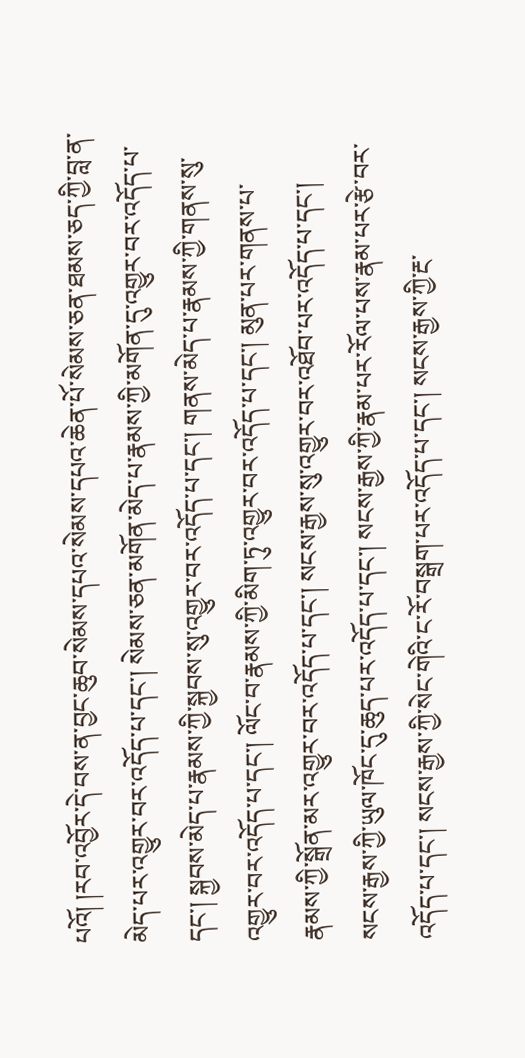པའོ། །རབ་འབྱོར་དེ་བས་ན་བྱང་ཆུབ་སེམས་དཔའ་སེམས་དཔའ་ཆེན་པོ་སེམས་ཅན་ཐམས་ཅད་ཀྱི་བླ་ན་མེད་པར་འགྱུར་བར་འདོད་པ་དང་། སེམས་ཅན་མགོན་མེད་པ་རྣམས་ཀྱི་མགོན་དུ་འགྱུར་བར་འདོད་པ་དང་། སྐྱབས་མེད་པ་རྣམས་ཀྱི་སྐྱབས་སུ་འགྱུར་བར་འདོད་པ་དང་། གནས་མེད་པ་རྣམས་ཀྱི་གནས་སུ་འགྱུར་བར་འདོད་པ་དང་། ལོང་བ་རྣམས་ཀྱི་མིག་ཏུ་འགྱུར་བར་འདོད་པ་དང་། མུན་པར་གནས་པ་རྣམས་ཀྱི་སྒྲོན་མར་འགྱུར་བར་འདོད་པ་དང་། སངས་རྒྱས་སུ་འགྱུར་བར་འཐོབ་པར་འདོད་པ་དང་། སངས་རྒྱས་ཀྱི་ཡུལ་ཁོང་དུ་ཆུད་པར་འདོད་པ་དང་། སངས་རྒྱས་ཀྱི་རྣམ་པར་རོལ་པས་རྣམ་པར་རྩེ་བར་འདོད་པ་དང་། སངས་རྒྱས་ཀྱི་སེང་གེའི་ང་རོ་བསྒྲག་པར་འདོད་པ་དང་། སངས་རྒྱས་ཀྱི་རྔ་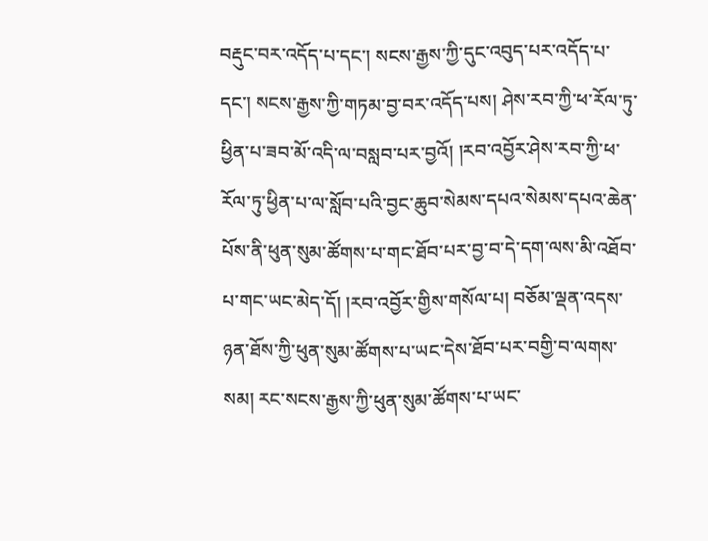བརྡུང་བར་འདོད་པ་དང་། སངས་རྒྱས་ཀྱི་དུང་འབུད་པར་འདོད་པ་དང་། སངས་རྒྱས་ཀྱི་གཏམ་བྱ་བར་འདོད་པས། ཤེས་རབ་ཀྱི་ཕ་རོལ་ཏུ་ཕྱིན་པ་ཟབ་མོ་འདི་ལ་བསླབ་པར་བྱའོ། །རབ་འབྱོར་ཤེས་རབ་ཀྱི་ཕ་རོལ་ཏུ་ཕྱིན་པ་ལ་སློབ་པའི་བྱང་ཆུབ་སེམས་དཔའ་སེམས་དཔའ་ཆེན་པོས་ནི་ཕུན་སུམ་ཚོགས་པ་གང་ཐོབ་པར་བྱ་བ་དེ་དག་ལས་མི་འཐོབ་པ་གང་ཡང་མེད་དོ། །རབ་འབྱོར་གྱིས་གསོལ་པ། བཅོམ་ལྡན་འདས་ཉན་ཐོས་ཀྱི་ཕུན་སུམ་ཚོགས་པ་ཡང་དེས་ཐོབ་པར་བགྱི་བ་ལགས་སམ། རང་སངས་རྒྱས་ཀྱི་ཕུན་སུམ་ཚོགས་པ་ཡང་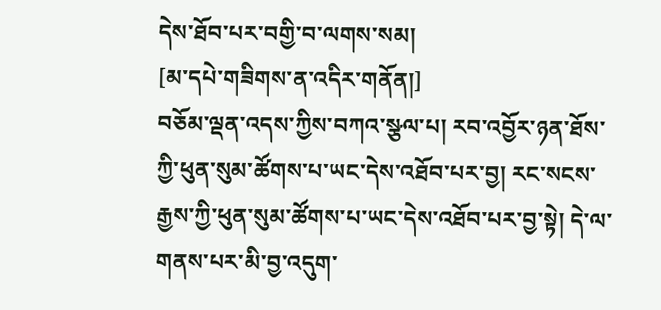དེས་ཐོབ་པར་བགྱི་བ་ལགས་སམ།
[མ་དཔེ་གཟིགས་ན་འདིར་གནོན།]
བཅོམ་ལྡན་འདས་ཀྱིས་བཀའ་སྩལ་པ། རབ་འབྱོར་ཉན་ཐོས་ཀྱི་ཕུན་སུམ་ཚོགས་པ་ཡང་དེས་འཐོབ་པར་བྱ། རང་སངས་རྒྱས་ཀྱི་ཕུན་སུམ་ཚོགས་པ་ཡང་དེས་འཐོབ་པར་བྱ་སྟེ། དེ་ལ་གནས་པར་མི་བྱ་འདུག་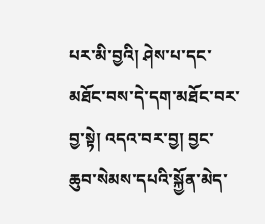པར་མི་བྱའི། ཤེས་པ་དང་མཐོང་བས་དེ་དག་མཐོང་བར་བྱ་སྟེ། འདའ་བར་བྱ། བྱང་ཆུབ་སེམས་དཔའི་སྐྱོན་མེད་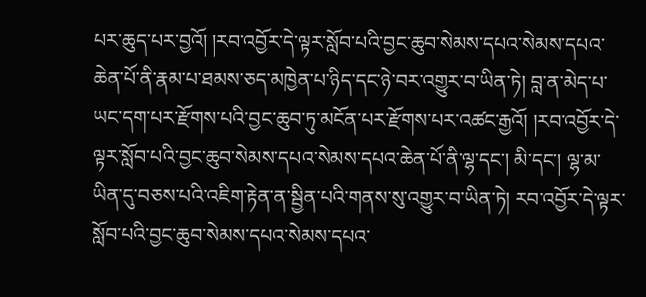པར་ཆུད་པར་བྱའོ། །རབ་འབྱོར་དེ་ལྟར་སློབ་པའི་བྱང་ཆུབ་སེམས་དཔའ་སེམས་དཔའ་ཆེན་པོ་ནི་རྣམ་པ་ཐམས་ཅད་མཁྱེན་པ་ཉིད་དང་ཉེ་བར་འགྱུར་བ་ཡིན་ཏེ། བླ་ན་མེད་པ་ཡང་དག་པར་རྫོགས་པའི་བྱང་ཆུབ་ཏུ་མངོན་པར་རྫོགས་པར་འཚང་རྒྱའོ། །རབ་འབྱོར་དེ་ལྟར་སློབ་པའི་བྱང་ཆུབ་སེམས་དཔའ་སེམས་དཔའ་ཆེན་པོ་ནི་ལྷ་དང་། མི་དང་། ལྷ་མ་ཡིན་དུ་བཅས་པའི་འཇིག་རྟེན་ན་སྦྱིན་པའི་གནས་སུ་འགྱུར་བ་ཡིན་ཏེ། རབ་འབྱོར་དེ་ལྟར་སློབ་པའི་བྱང་ཆུབ་སེམས་དཔའ་སེམས་དཔའ་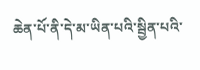ཆེན་པོ་ནི་དེ་མ་ཡིན་པའི་སྦྱིན་པའི་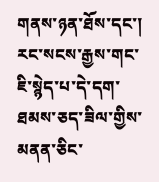གནས་ཉན་ཐོས་དང་། རང་སངས་རྒྱས་གང་ཇི་སྙེད་པ་དེ་དག་ཐམས་ཅད་ཟིལ་གྱིས་མནན་ཅིང་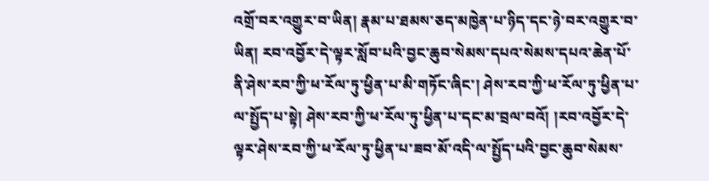འགྲོ་བར་འགྱུར་བ་ཡིན། རྣམ་པ་ཐམས་ཅད་མཁྱེན་པ་ཉིད་དང་ཉེ་བར་འགྱུར་བ་ཡིན། རབ་འབྱོར་དེ་ལྟར་སློབ་པའི་བྱང་ཆུབ་སེམས་དཔའ་སེམས་དཔའ་ཆེན་པོ་ནི་ཤེས་རབ་ཀྱི་ཕ་རོལ་ཏུ་ཕྱིན་པ་མི་གཏོང་ཞིང་། ཤེས་རབ་ཀྱི་ཕ་རོལ་ཏུ་ཕྱིན་པ་ལ་སྤྱོད་པ་སྟེ། ཤེས་རབ་ཀྱི་ཕ་རོལ་ཏུ་ཕྱིན་པ་དང་མ་བྲལ་བའོ། །རབ་འབྱོར་དེ་ལྟར་ཤེས་རབ་ཀྱི་ཕ་རོལ་ཏུ་ཕྱིན་པ་ཟབ་མོ་འདི་ལ་སྤྱོད་པའི་བྱང་ཆུབ་སེམས་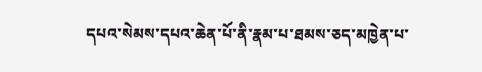དཔའ་སེམས་དཔའ་ཆེན་པོ་ནི་རྣམ་པ་ཐམས་ཅད་མཁྱེན་པ་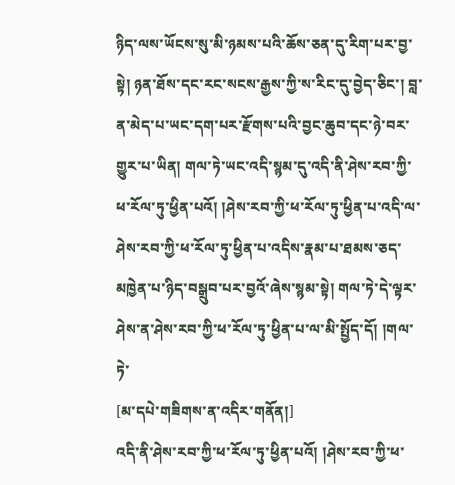ཉིད་ལས་ཡོངས་སུ་མི་ཉམས་པའི་ཆོས་ཅན་དུ་རིག་པར་བྱ་སྟེ། ཉན་ཐོས་དང་རང་སངས་རྒྱས་ཀྱི་ས་རིང་དུ་བྱེད་ཅིང་། བླ་ན་མེད་པ་ཡང་དག་པར་རྫོགས་པའི་བྱང་ཆུབ་དང་ཉེ་བར་གྱུར་པ་ཡིན། གལ་ཏེ་ཡང་འདི་སྙམ་དུ་འདི་ནི་ཤེས་རབ་ཀྱི་ཕ་རོལ་ཏུ་ཕྱིན་པའོ། །ཤེས་རབ་ཀྱི་ཕ་རོལ་ཏུ་ཕྱིན་པ་འདི་ལ་ཤེས་རབ་ཀྱི་ཕ་རོལ་ཏུ་ཕྱིན་པ་འདིས་རྣམ་པ་ཐམས་ཅད་མཁྱེན་པ་ཉིད་བསྒྲུབ་པར་བྱའོ་ཞེས་སྙམ་སྟེ། གལ་ཏེ་དེ་ལྟར་ཤེས་ན་ཤེས་རབ་ཀྱི་ཕ་རོལ་ཏུ་ཕྱིན་པ་ལ་མི་སྤྱོད་དོ། །གལ་ཏེ་
[མ་དཔེ་གཟིགས་ན་འདིར་གནོན།]
འདི་ནི་ཤེས་རབ་ཀྱི་ཕ་རོལ་ཏུ་ཕྱིན་པའོ། །ཤེས་རབ་ཀྱི་ཕ་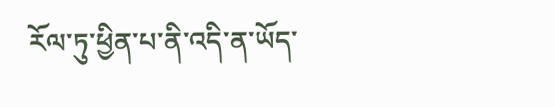རོལ་ཏུ་ཕྱིན་པ་ནི་འདི་ན་ཡོད་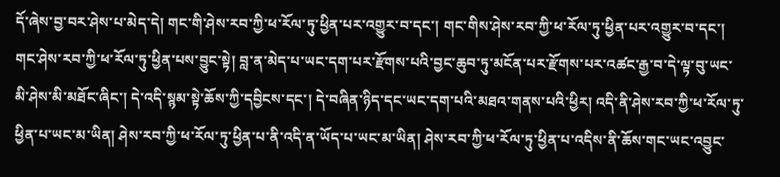དོ་ཞེས་བྱ་བར་ཤེས་པ་མེད་དེ། གང་གི་ཤེས་རབ་ཀྱི་ཕ་རོལ་ཏུ་ཕྱིན་པར་འགྱུར་བ་དང་། གང་གིས་ཤེས་རབ་ཀྱི་ཕ་རོལ་ཏུ་ཕྱིན་པར་འགྱུར་བ་དང་། གང་ཤེས་རབ་ཀྱི་ཕ་རོལ་ཏུ་ཕྱིན་པས་བྱུང་སྟེ། བླ་ན་མེད་པ་ཡང་དག་པར་རྫོགས་པའི་བྱང་ཆུབ་ཏུ་མངོན་པར་རྫོགས་པར་འཚང་རྒྱ་བ་དེ་ལྟ་བུ་ཡང་མི་ཤེས་མི་མཐོང་ཞིང་། དེ་འདི་སྙམ་སྟེ་ཆོས་ཀྱི་དབྱིངས་དང་། དེ་བཞིན་ཉིད་དང་ཡང་དག་པའི་མཐའ་གནས་པའི་ཕྱིར། འདི་ནི་ཤེས་རབ་ཀྱི་ཕ་རོལ་ཏུ་ཕྱིན་པ་ཡང་མ་ཡིན། ཤེས་རབ་ཀྱི་ཕ་རོལ་ཏུ་ཕྱིན་པ་ནི་འདི་ན་ཡོད་པ་ཡང་མ་ཡིན། ཤེས་རབ་ཀྱི་ཕ་རོལ་ཏུ་ཕྱིན་པ་འདིས་ནི་ཆོས་གང་ཡང་འབྱུང་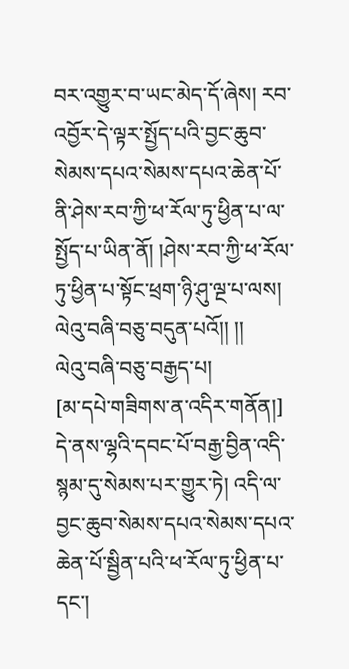བར་འགྱུར་བ་ཡང་མེད་དོ་ཞེས། རབ་འབྱོར་དེ་ལྟར་སྤྱོད་པའི་བྱང་ཆུབ་སེམས་དཔའ་སེམས་དཔའ་ཆེན་པོ་ནི་ཤེས་རབ་ཀྱི་ཕ་རོལ་ཏུ་ཕྱིན་པ་ལ་སྤྱོད་པ་ཡིན་ནོ། །ཤེས་རབ་ཀྱི་ཕ་རོལ་ཏུ་ཕྱིན་པ་སྟོང་ཕྲག་ཉི་ཤུ་ལྔ་པ་ལས། ལེའུ་བཞི་བཅུ་བདུན་པའོ།། །།
ལེའུ་བཞི་བཅུ་བརྒྱད་པ།
[མ་དཔེ་གཟིགས་ན་འདིར་གནོན།]
དེ་ནས་ལྷའི་དབང་པོ་བརྒྱ་བྱིན་འདི་སྙམ་དུ་སེམས་པར་གྱུར་ཏེ། འདི་ལ་བྱང་ཆུབ་སེམས་དཔའ་སེམས་དཔའ་ཆེན་པོ་སྦྱིན་པའི་ཕ་རོལ་ཏུ་ཕྱིན་པ་དང་།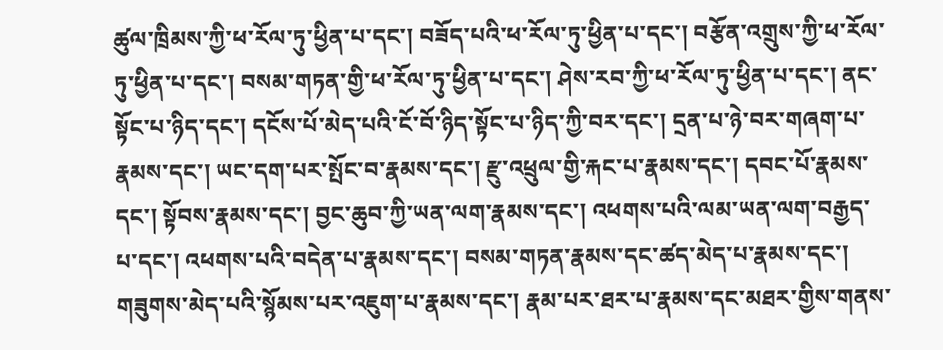ཚུལ་ཁྲིམས་ཀྱི་ཕ་རོལ་ཏུ་ཕྱིན་པ་དང་། བཟོད་པའི་ཕ་རོལ་ཏུ་ཕྱིན་པ་དང་། བརྩོན་འགྲུས་ཀྱི་ཕ་རོལ་ཏུ་ཕྱིན་པ་དང་། བསམ་གཏན་གྱི་ཕ་རོལ་ཏུ་ཕྱིན་པ་དང་། ཤེས་རབ་ཀྱི་ཕ་རོལ་ཏུ་ཕྱིན་པ་དང་། ནང་སྟོང་པ་ཉིད་དང་། དངོས་པོ་མེད་པའི་ངོ་བོ་ཉིད་སྟོང་པ་ཉིད་ཀྱི་བར་དང་། དྲན་པ་ཉེ་བར་གཞག་པ་རྣམས་དང་། ཡང་དག་པར་སྤོང་བ་རྣམས་དང་། རྫུ་འཕྲུལ་གྱི་རྐང་པ་རྣམས་དང་། དབང་པོ་རྣམས་དང་། སྟོབས་རྣམས་དང་། བྱང་ཆུབ་ཀྱི་ཡན་ལག་རྣམས་དང་། འཕགས་པའི་ལམ་ཡན་ལག་བརྒྱད་པ་དང་། འཕགས་པའི་བདེན་པ་རྣམས་དང་། བསམ་གཏན་རྣམས་དང་ཚད་མེད་པ་རྣམས་དང་། གཟུགས་མེད་པའི་སྙོམས་པར་འཇུག་པ་རྣམས་དང་། རྣམ་པར་ཐར་པ་རྣམས་དང་མཐར་གྱིས་གནས་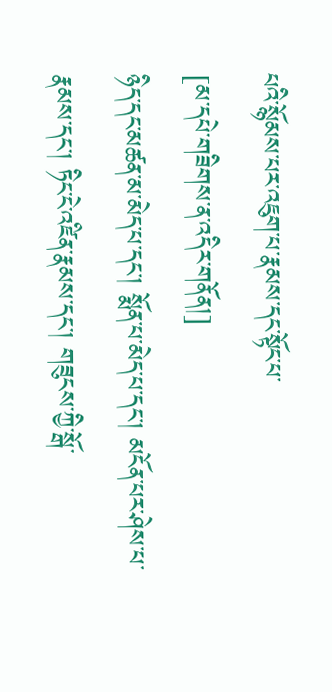པའི་སྙོམས་པར་འཇུག་པ་རྣམས་དང་སྟོང་པ་
[མ་དཔེ་གཟིགས་ན་འདིར་གནོན།]
ཉིད་དང་མཚན་མ་མེད་པ་དང་། སྨོན་པ་མེད་པ་དང་། མངོན་པར་ཤེས་པ་རྣམས་དང་། ཏིང་ངེ་འཛིན་རྣམས་དང་། གཟུངས་ཀྱི་སྒོ་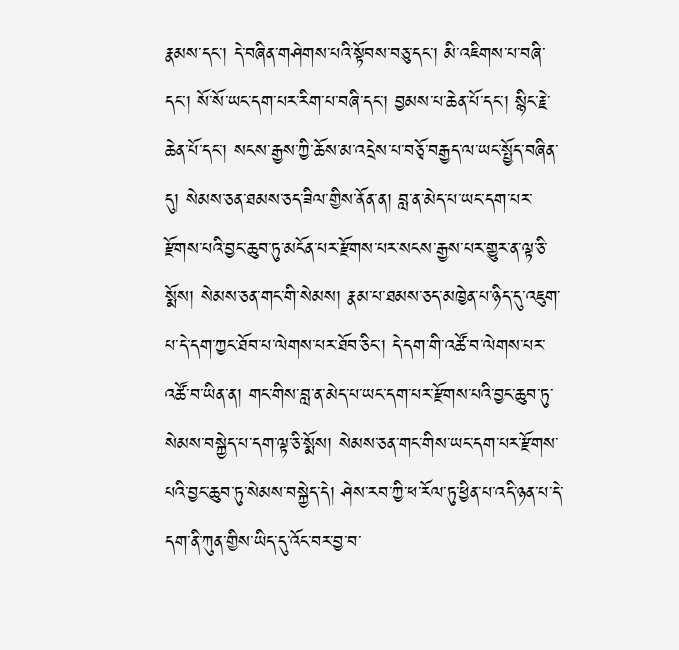རྣམས་དང་། དེ་བཞིན་གཤེགས་པའི་སྟོབས་བཅུ་དང་། མི་འཇིགས་པ་བཞི་དང་། སོ་སོ་ཡང་དག་པར་རིག་པ་བཞི་དང་། བྱམས་པ་ཆེན་པོ་དང་། སྙིང་རྗེ་ཆེན་པོ་དང་། སངས་རྒྱས་ཀྱི་ཆོས་མ་འདྲེས་པ་བཅྭོ་བརྒྱད་ལ་ཡང་སྤྱོད་བཞིན་དུ། སེམས་ཅན་ཐམས་ཅད་ཟིལ་གྱིས་ནོན་ན། བླ་ན་མེད་པ་ཡང་དག་པར་རྫོགས་པའི་བྱང་ཆུབ་ཏུ་མངོན་པར་རྫོགས་པར་སངས་རྒྱས་པར་གྱུར་ན་ལྟ་ཅི་སྨོས། སེམས་ཅན་གང་གི་སེམས། རྣམ་པ་ཐམས་ཅད་མཁྱེན་པ་ཉིད་དུ་འཇུག་པ་དེ་དག་ཀྱང་ཐོབ་པ་ལེགས་པར་ཐོབ་ཅིང་། དེ་དག་གི་འཚོ་བ་ལེགས་པར་འཚོ་བ་ཡིན་ན། གང་གིས་བླ་ན་མེད་པ་ཡང་དག་པར་རྫོགས་པའི་བྱང་ཆུབ་ཏུ་སེམས་བསྐྱེད་པ་དག་ལྟ་ཅི་སྨོས། སེམས་ཅན་གང་གིས་ཡང་དག་པར་རྫོགས་པའི་བྱང་ཆུབ་ཏུ་སེམས་བསྐྱེད་དེ། ཤེས་རབ་ཀྱི་ཕ་རོལ་ཏུ་ཕྱིན་པ་འདི་ཉན་པ་དེ་དག་ནི་ཀུན་གྱིས་ཡིད་དུ་འོང་བར་བྱ་བ་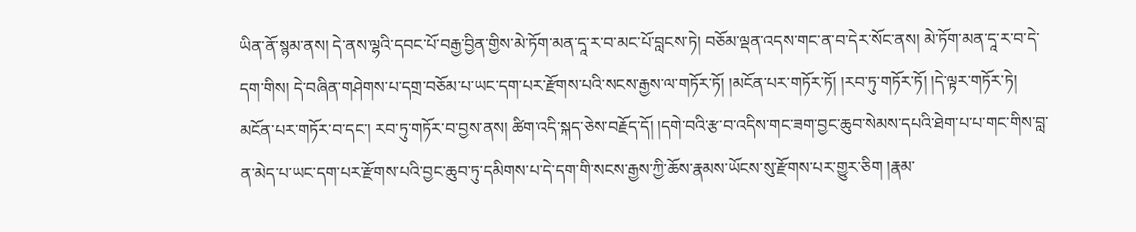ཡིན་ནོ་སྙམ་ནས། དེ་ནས་ལྷའི་དབང་པོ་བརྒྱ་བྱིན་གྱིས་མེ་ཏོག་མན་དཱ་ར་བ་མང་པོ་བླངས་ཏེ། བཅོམ་ལྡན་འདས་གང་ན་བ་དེར་སོང་ནས། མེ་ཏོག་མན་དཱ་ར་བ་དེ་དག་གིས། དེ་བཞིན་གཤེགས་པ་དགྲ་བཅོམ་པ་ཡང་དག་པར་རྫོགས་པའི་སངས་རྒྱས་ལ་གཏོར་ཏོ། །མངོན་པར་གཏོར་ཏོ། །རབ་ཏུ་གཏོར་ཏོ། །དེ་ལྟར་གཏོར་ཏེ། མངོན་པར་གཏོར་བ་དང་། རབ་ཏུ་གཏོར་བ་བྱས་ནས། ཚིག་འདི་སྐད་ཅེས་བརྗོད་དོ། །དགེ་བའི་རྩ་བ་འདིས་གང་ཟག་བྱང་ཆུབ་སེམས་དཔའི་ཐེག་པ་པ་གང་གིས་བླ་ན་མེད་པ་ཡང་དག་པར་རྫོགས་པའི་བྱང་ཆུབ་ཏུ་དམིགས་པ་དེ་དག་གི་སངས་རྒྱས་ཀྱི་ཆོས་རྣམས་ཡོངས་སུ་རྫོགས་པར་གྱུར་ཅིག །རྣམ་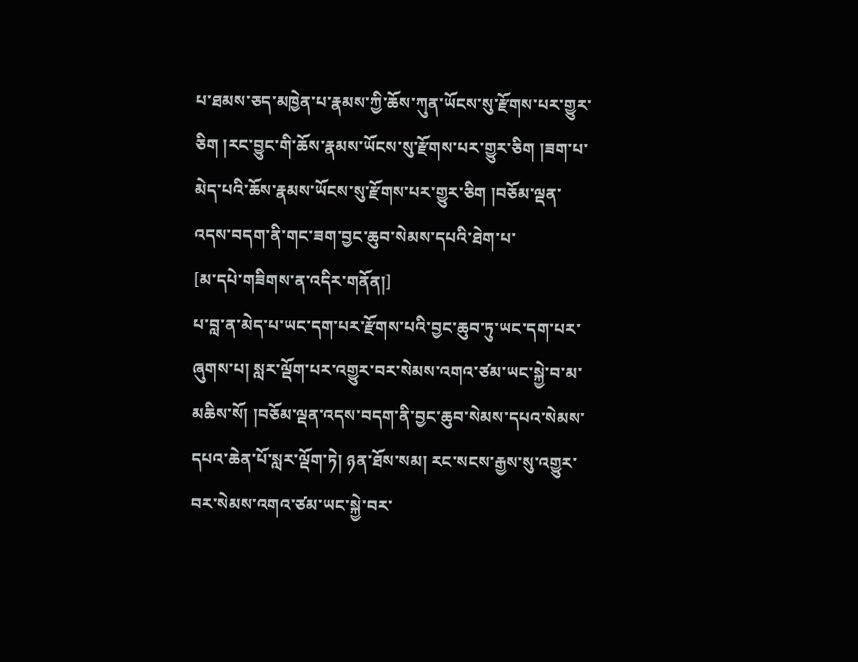པ་ཐམས་ཅད་མཁྱེན་པ་རྣམས་ཀྱི་ཆོས་ཀུན་ཡོངས་སུ་རྫོགས་པར་གྱུར་ཅིག །རང་བྱུང་གི་ཆོས་རྣམས་ཡོངས་སུ་རྫོགས་པར་གྱུར་ཅིག །ཟག་པ་མེད་པའི་ཆོས་རྣམས་ཡོངས་སུ་རྫོགས་པར་གྱུར་ཅིག །བཅོམ་ལྡན་འདས་བདག་ནི་གང་ཟག་བྱང་ཆུབ་སེམས་དཔའི་ཐེག་པ་
[མ་དཔེ་གཟིགས་ན་འདིར་གནོན།]
པ་བླ་ན་མེད་པ་ཡང་དག་པར་རྫོགས་པའི་བྱང་ཆུབ་ཏུ་ཡང་དག་པར་ཞུགས་པ། སླར་ལྡོག་པར་འགྱུར་བར་སེམས་འགའ་ཙམ་ཡང་སྐྱེ་བ་མ་མཆིས་སོ། །བཅོམ་ལྡན་འདས་བདག་ནི་བྱང་ཆུབ་སེམས་དཔའ་སེམས་དཔའ་ཆེན་པོ་སླར་ལྡོག་ཏེ། ཉན་ཐོས་སམ། རང་སངས་རྒྱས་སུ་འགྱུར་བར་སེམས་འགའ་ཙམ་ཡང་སྐྱེ་བར་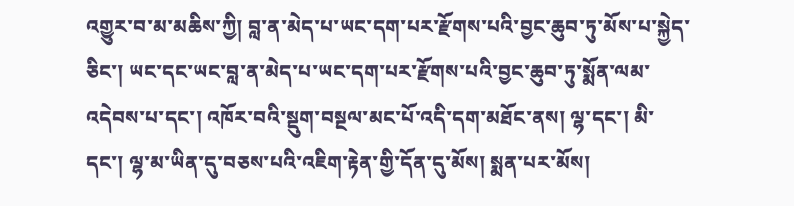འགྱུར་བ་མ་མཆིས་ཀྱི། བླ་ན་མེད་པ་ཡང་དག་པར་རྫོགས་པའི་བྱང་ཆུབ་ཏུ་མོས་པ་སྐྱེད་ཅིང་། ཡང་དང་ཡང་བླ་ན་མེད་པ་ཡང་དག་པར་རྫོགས་པའི་བྱང་ཆུབ་ཏུ་སྨོན་ལམ་འདེབས་པ་དང་། འཁོར་བའི་སྡུག་བསྔལ་མང་པོ་འདི་དག་མཐོང་ནས། ལྷ་དང་། མི་དང་། ལྷ་མ་ཡིན་དུ་བཅས་པའི་འཇིག་རྟེན་གྱི་དོན་དུ་མོས། སྨན་པར་མོས།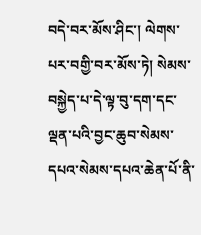བདེ་བར་མོས་ཤིང་། ལེགས་པར་བགྱི་བར་མོས་ཏེ། སེམས་བསྐྱེད་པ་དེ་ལྟ་བུ་དག་དང་ལྡན་པའི་བྱང་ཆུབ་སེམས་དཔའ་སེམས་དཔའ་ཆེན་པོ་ནི་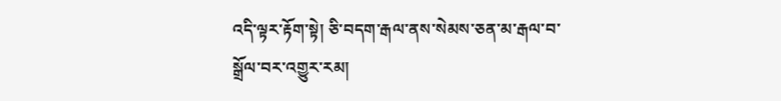འདི་ལྟར་རྟོག་སྟེ། ཅི་བདག་རྒལ་ནས་སེམས་ཅན་མ་རྒལ་བ་སྒྲོལ་བར་འགྱུར་རམ།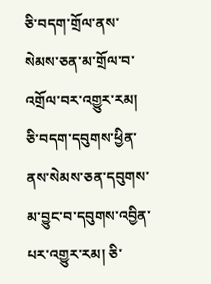ཅི་བདག་གྲོལ་ནས་སེམས་ཅན་མ་གྲོལ་བ་འགྲོལ་བར་འགྱུར་རམ། ཅི་བདག་དབུགས་ཕྱིན་ནས་སེམས་ཅན་དབུགས་མ་བྱུང་བ་དབུགས་འབྱིན་པར་འགྱུར་རམ། ཅི་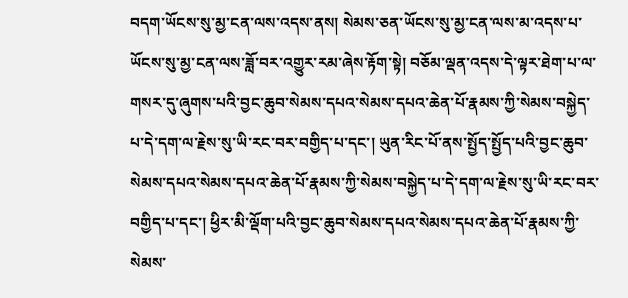བདག་ཡོངས་སུ་མྱ་ངན་ལས་འདས་ནས། སེམས་ཅན་ཡོངས་སུ་མྱ་ངན་ལས་མ་འདས་པ་ཡོངས་སུ་མྱ་ངན་ལས་ཟློ་བར་འགྱུར་རམ་ཞེས་རྟོག་སྟེ། བཅོམ་ལྡན་འདས་དེ་ལྟར་ཐེག་པ་ལ་གསར་དུ་ཞུགས་པའི་བྱང་ཆུབ་སེམས་དཔའ་སེམས་དཔའ་ཆེན་པོ་རྣམས་ཀྱི་སེམས་བསྐྱེད་པ་དེ་དག་ལ་རྗེས་སུ་ཡི་རང་བར་བགྱིད་པ་དང་། ཡུན་རིང་པོ་ནས་སྤྱོད་སྤྱོད་པའི་བྱང་ཆུབ་སེམས་དཔའ་སེམས་དཔའ་ཆེན་པོ་རྣམས་ཀྱི་སེམས་བསྐྱེད་པ་དེ་དག་ལ་རྗེས་སུ་ཡི་རང་བར་བགྱིད་པ་དང་། ཕྱིར་མི་ལྡོག་པའི་བྱང་ཆུབ་སེམས་དཔའ་སེམས་དཔའ་ཆེན་པོ་རྣམས་ཀྱི་སེམས་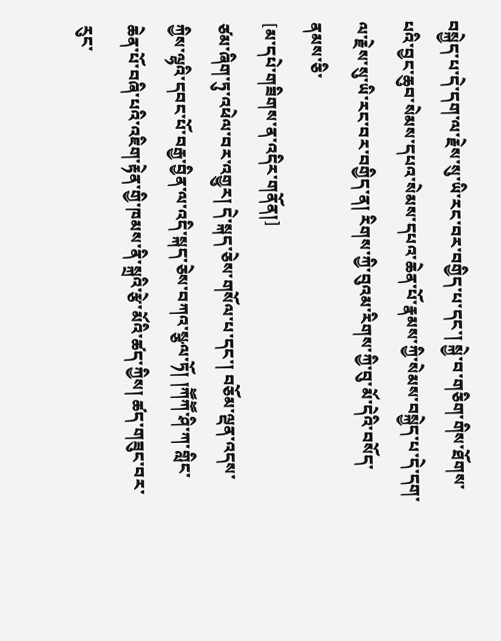བསྐྱེད་པ་དེ་དག་ལ་རྗེས་སུ་ཡི་རང་བར་བགྱིད་པ་དང་། སྐྱེ་བ་གཅིག་གིས་ཐོགས་པའི་བྱང་ཆུབ་སེམས་དཔའ་སེམས་དཔའ་ཆེན་པོ་རྣམས་ཀྱི་སེམས་བསྐྱེད་པ་དེ་དག་ལ་རྗེས་སུ་ཡི་རང་བར་བགྱིད་ན། རིགས་ཀྱི་བུའམ་རིགས་ཀྱི་བུ་མོ་དེའི་བསོད་ནམས་ཅི་
[མ་དཔེ་གཟིགས་ན་འདིར་གནོན།]
ཙམ་ཞིག་ཏུ་འཕེལ་བར་འགྱུར། དེ་སྐད་ཅེས་གསོལ་པ་དང་། བཅོམ་ལྡན་འདས་ཀྱིས་ལྷའི་དབང་པོ་བརྒྱ་བྱིན་ལ་འདི་སྐད་ཅེས་བཀའ་སྩལ་ཏོ། །ཀཽཀཽ་ཤི་ཀ་གླིང་ཆེན་པོ་བཞི་པའི་འཇིག་རྟེན་གྱི་ཁམས་ནི་སྐྲའི་རྩེ་མོའི་ཚད་ཀྱིས། ཚད་གཟུང་བར་རུང་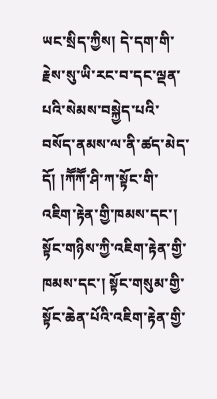ཡང་སྲིད་ཀྱིས། དེ་དག་གི་རྗེས་སུ་ཡི་རང་བ་དང་ལྡན་པའི་སེམས་བསྐྱེད་པའི་བསོད་ནམས་ལ་ནི་ཚད་མེད་དོ། །ཀཽཀཽ་ཤི་ཀ་སྟོང་གི་འཇིག་རྟེན་གྱི་ཁམས་དང་། སྟོང་གཉིས་ཀྱི་འཇིག་རྟེན་གྱི་ཁམས་དང་། སྟོང་གསུམ་གྱི་སྟོང་ཆེན་པོའི་འཇིག་རྟེན་གྱི་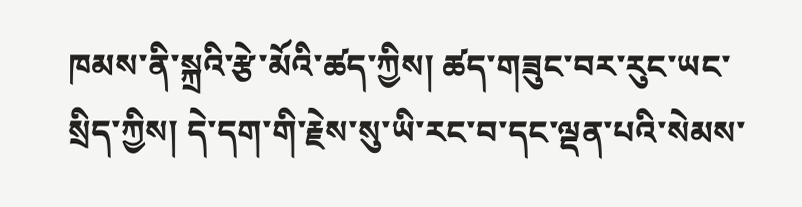ཁམས་ནི་སྐྲའི་རྩེ་མོའི་ཚད་ཀྱིས། ཚད་གཟུང་བར་རུང་ཡང་སྲིད་ཀྱིས། དེ་དག་གི་རྗེས་སུ་ཡི་རང་བ་དང་ལྡན་པའི་སེམས་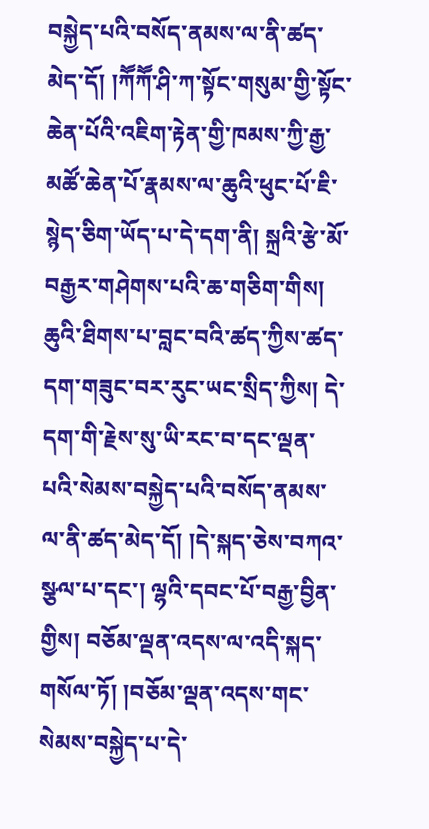བསྐྱེད་པའི་བསོད་ནམས་ལ་ནི་ཚད་མེད་དོ། །ཀཽཀཽ་ཤི་ཀ་སྟོང་གསུམ་གྱི་སྟོང་ཆེན་པོའི་འཇིག་རྟེན་གྱི་ཁམས་ཀྱི་རྒྱ་མཚོ་ཆེན་པོ་རྣམས་ལ་ཆུའི་ཕུང་པོ་ཇི་སྙེད་ཅིག་ཡོད་པ་དེ་དག་ནི། སྐྲའི་རྩེ་མོ་བརྒྱར་གཤེགས་པའི་ཆ་གཅིག་གིས། ཆུའི་ཐིགས་པ་བླང་བའི་ཚད་ཀྱིས་ཚད་དག་གཟུང་བར་རུང་ཡང་སྲིད་ཀྱིས། དེ་དག་གི་རྗེས་སུ་ཡི་རང་བ་དང་ལྡན་པའི་སེམས་བསྐྱེད་པའི་བསོད་ནམས་ལ་ནི་ཚད་མེད་དོ། །དེ་སྐད་ཅེས་བཀའ་སྩལ་པ་དང་། ལྷའི་དབང་པོ་བརྒྱ་བྱིན་གྱིས། བཅོམ་ལྡན་འདས་ལ་འདི་སྐད་གསོལ་ཏོ། །བཅོམ་ལྡན་འདས་གང་སེམས་བསྐྱེད་པ་དེ་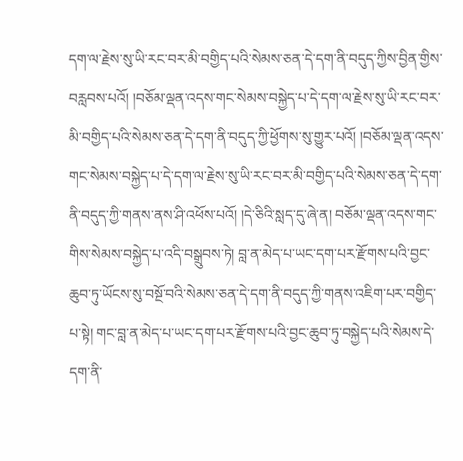དག་ལ་རྗེས་སུ་ཡི་རང་བར་མི་བགྱིད་པའི་སེམས་ཅན་དེ་དག་ནི་བདུད་ཀྱིས་བྱིན་གྱིས་བརླབས་པའོ། །བཅོམ་ལྡན་འདས་གང་སེམས་བསྐྱེད་པ་དེ་དག་ལ་རྗེས་སུ་ཡི་རང་བར་མི་བགྱིད་པའི་སེམས་ཅན་དེ་དག་ནི་བདུད་ཀྱི་ཕྱོགས་སུ་གྱུར་པའོ། །བཅོམ་ལྡན་འདས་གང་སེམས་བསྐྱེད་པ་དེ་དག་ལ་རྗེས་སུ་ཡི་རང་བར་མི་བགྱིད་པའི་སེམས་ཅན་དེ་དག་ནི་བདུད་ཀྱི་གནས་ནས་ཤི་འཕོས་པའོ། །དེ་ཅིའི་སླད་དུ་ཞེ་ན། བཅོམ་ལྡན་འདས་གང་གིས་སེམས་བསྐྱེད་པ་འདི་བསྒྲུབས་ཏེ། བླ་ན་མེད་པ་ཡང་དག་པར་རྫོགས་པའི་བྱང་ཆུབ་ཏུ་ཡོངས་སུ་བསྔོ་བའི་སེམས་ཅན་དེ་དག་ནི་བདུད་ཀྱི་གནས་འཇིག་པར་བགྱིད་པ་སྟེ། གང་བླ་ན་མེད་པ་ཡང་དག་པར་རྫོགས་པའི་བྱང་ཆུབ་ཏུ་བསྐྱེད་པའི་སེམས་དེ་དག་ནི་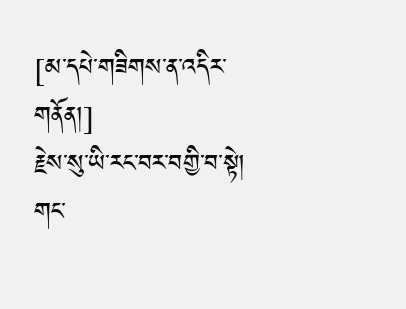[མ་དཔེ་གཟིགས་ན་འདིར་གནོན།]
རྗེས་སུ་ཡི་རང་བར་བགྱི་བ་སྟེ། གང་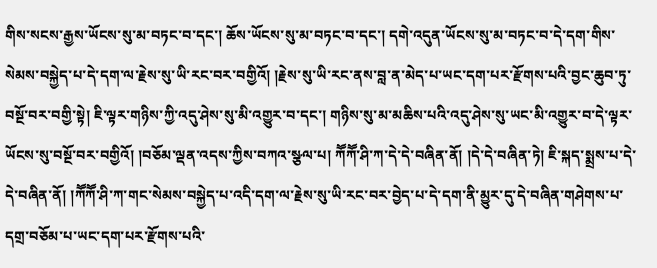གིས་སངས་རྒྱས་ཡོངས་སུ་མ་བཏང་བ་དང་། ཆོས་ཡོངས་སུ་མ་བཏང་བ་དང་། དགེ་འདུན་ཡོངས་སུ་མ་བཏང་བ་དེ་དག་གིས་སེམས་བསྐྱེད་པ་དེ་དག་ལ་རྗེས་སུ་ཡི་རང་བར་བགྱིའོ། །རྗེས་སུ་ཡི་རང་ནས་བླ་ན་མེད་པ་ཡང་དག་པར་རྫོགས་པའི་བྱང་ཆུབ་ཏུ་བསྔོ་བར་བགྱི་སྟེ། ཇི་ལྟར་གཉིས་ཀྱི་འདུ་ཤེས་སུ་མི་འགྱུར་བ་དང་། གཉིས་སུ་མ་མཆིས་པའི་འདུ་ཤེས་སུ་ཡང་མི་འགྱུར་བ་དེ་ལྟར་ཡོངས་སུ་བསྔོ་བར་བགྱིའོ། །བཅོམ་ལྡན་འདས་ཀྱིས་བཀའ་སྩལ་པ། ཀཽཀཽ་ཤི་ཀ་དེ་དེ་བཞིན་ནོ། །དེ་དེ་བཞིན་ཏེ། ཇི་སྐད་སྨྲས་པ་དེ་དེ་བཞིན་ནོ། །ཀཽཀཽ་ཤི་ཀ་གང་སེམས་བསྐྱེད་པ་འདི་དག་ལ་རྗེས་སུ་ཡི་རང་བར་བྱེད་པ་དེ་དག་ནི་མྱུར་དུ་དེ་བཞིན་གཤེགས་པ་དགྲ་བཅོམ་པ་ཡང་དག་པར་རྫོགས་པའི་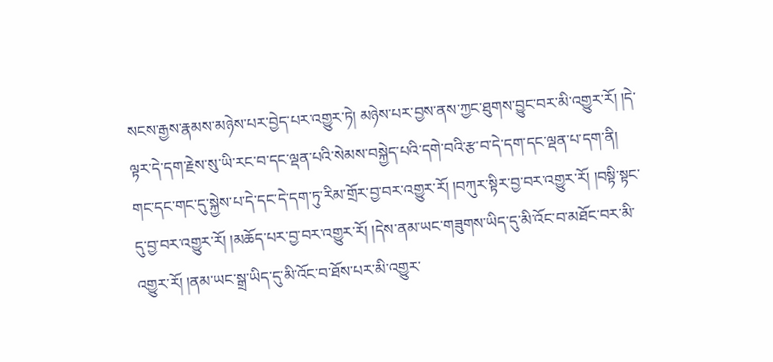སངས་རྒྱས་རྣམས་མཉེས་པར་བྱེད་པར་འགྱུར་ཏེ། མཉེས་པར་བྱས་ནས་ཀྱང་ཐུགས་བྱུང་བར་མི་འགྱུར་རོ། །དེ་ལྟར་དེ་དག་རྗེས་སུ་ཡི་རང་བ་དང་ལྡན་པའི་སེམས་བསྐྱེད་པའི་དགེ་བའི་རྩ་བ་དེ་དག་དང་ལྡན་པ་དག་ནི། གང་དང་གང་དུ་སྐྱེས་པ་དེ་དང་དེ་དག་ཏུ་རིམ་གྲོར་བྱ་བར་འགྱུར་རོ། །བཀུར་སྟིར་བྱ་བར་འགྱུར་རོ། །བསྟི་སྟང་དུ་བྱ་བར་འགྱུར་རོ། །མཆོད་པར་བྱ་བར་འགྱུར་རོ། །དེས་ནམ་ཡང་གཟུགས་ཡིད་དུ་མི་འོང་བ་མཐོང་བར་མི་འགྱུར་རོ། །ནམ་ཡང་སྒྲ་ཡིད་དུ་མི་འོང་བ་ཐོས་པར་མི་འགྱུར་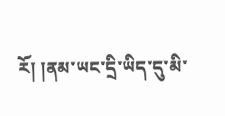རོ། །ནམ་ཡང་དྲི་ཡིད་དུ་མི་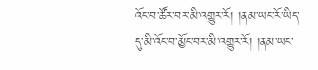འོང་བ་ཚོར་བར་མི་འགྱུར་རོ། །ནམ་ཡང་རོ་ཡིད་དུ་མི་འོང་བ་མྱོང་བར་མི་འགྱུར་རོ། །ནམ་ཡང་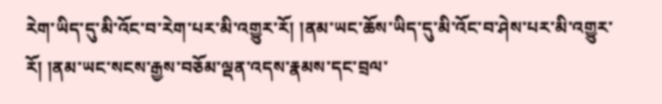རེག་ཡིད་དུ་མི་འོང་བ་རེག་པར་མི་འགྱུར་རོ། །ནམ་ཡང་ཆོས་ཡིད་དུ་མི་འོང་བ་ཤེས་པར་མི་འགྱུར་རོ། །ནམ་ཡང་སངས་རྒྱས་བཅོམ་ལྡན་འདས་རྣམས་དང་བྲལ་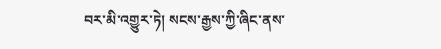བར་མི་འགྱུར་ཏེ། སངས་རྒྱས་ཀྱི་ཞིང་ནས་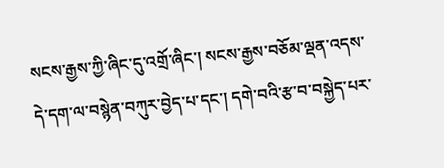སངས་རྒྱས་ཀྱི་ཞིང་དུ་འགྲོ་ཞིང་། སངས་རྒྱས་བཅོམ་ལྡན་འདས་དེ་དག་ལ་བསྙེན་བཀུར་བྱེད་པ་དང་། དགེ་བའི་རྩ་བ་བསྐྱེད་པར་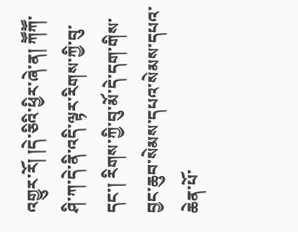འགྱུར་རོ། །དེ་ཅིའི་ཕྱིར་ཞེ་ན། ཀཽཀཽ་ཤི་ཀ་དེ་ནི་འདི་ལྟར་རིགས་ཀྱི་བུ་དང་། རིགས་ཀྱི་བུ་མོ་དེ་དག་གིས་བྱང་ཆུབ་སེམས་དཔའ་སེམས་དཔའ་ཆེན་པོ་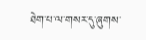ཐེག་པ་ལ་གསར་དུ་ཞུགས་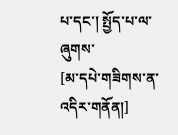པ་དང་། སྤྱོད་པ་ལ་ཞུགས་
[མ་དཔེ་གཟིགས་ན་འདིར་གནོན།]